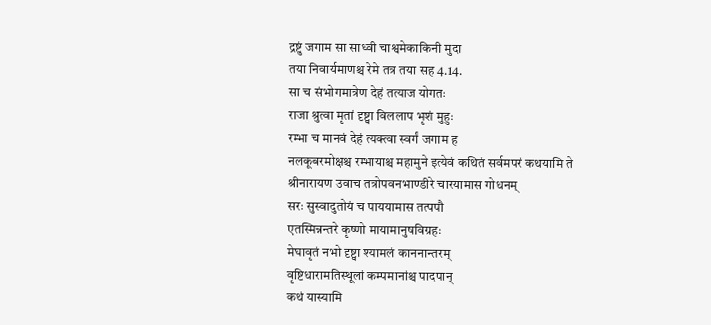द्रष्टुं जगाम सा साध्वी चाश्वमेकाकिनी मुदा
तया निवार्यमाणश्च रेमे तत्र तया सह 4.14.
सा च संभोगमात्रेण देहं तत्याज योगतः
राजा श्रुत्वा मृतां दृष्ट्वा विललाप भृशं मुहुः
रम्भा च मानवं देहं त्यक्त्वा स्वर्गं जगाम ह
नलकूबरमोक्षश्च रम्भायाश्च महामुने इत्येवं कथितं सर्वमपरं कथयामि ते
श्रीनारायण उवाच तत्रोपवनभाण्डीरे चारयामास गोधनम्
सरः सुस्वादुतोयं च पाययामास तत्पपौ
एतस्मिन्नन्तरे कृष्णो मायामानुषविग्रहः
मेघावृतं नभो दृष्ट्वा श्यामलं काननान्तरम्
वृष्टिधारामतिस्थूलां कम्पमानांश्च पादपान्
कथं यास्यामि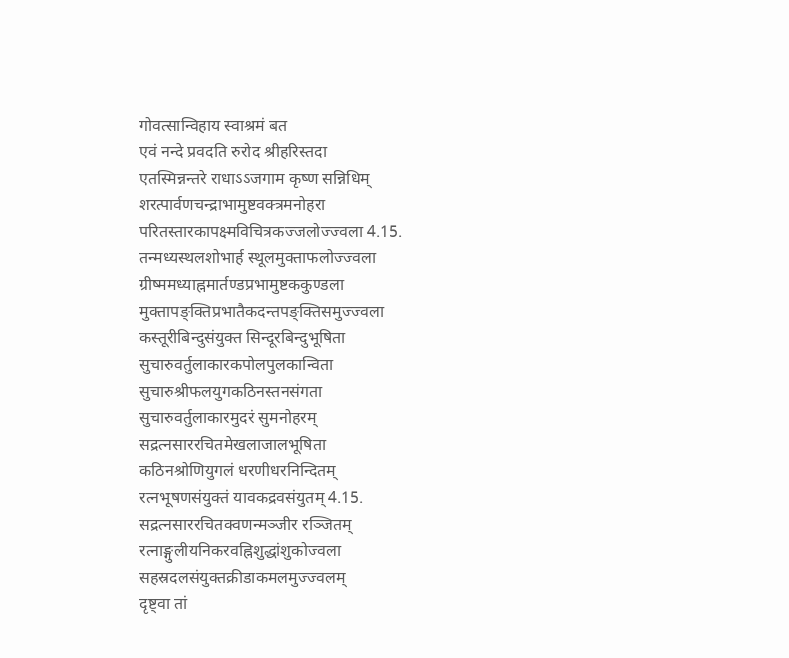गोवत्सान्विहाय स्वाश्रमं बत
एवं नन्दे प्रवदति रुरोद श्रीहरिस्तदा
एतस्मिन्नन्तरे राधाऽऽजगाम कृष्ण सन्निधिम्
शरत्पार्वणचन्द्राभामुष्टवक्त्रमनोहरा
परितस्तारकापक्ष्मविचित्रकज्जलोज्ज्वला 4.15.
तन्मध्यस्थलशोभार्ह स्थूलमुक्ताफलोज्ज्वला
ग्रीष्ममध्याह्नमार्तण्डप्रभामुष्टककुण्डला
मुक्तापङ्क्तिप्रभातैकदन्तपङ्क्तिसमुज्ज्वला
कस्तूरीबिन्दुसंयुक्त सिन्दूरबिन्दुभूषिता
सुचारुवर्तुलाकारकपोलपुलकान्विता
सुचारुश्रीफलयुगकठिनस्तनसंगता
सुचारुवर्तुलाकारमुदरं सुमनोहरम्
सद्रत्नसाररचितमेखलाजालभूषिता
कठिनश्रोणियुगलं धरणीधरनिन्दितम्
रत्नभूषणसंयुक्तं यावकद्रवसंयुतम् 4.15.
सद्रत्नसाररचितक्वणन्मञ्जीर रञ्जितम्
रत्नाङ्गुलीयनिकरवह्निशुद्धांशुकोज्वला
सहस्रदलसंयुक्तक्रीडाकमलमुज्ज्वलम्
दृष्ट्वा तां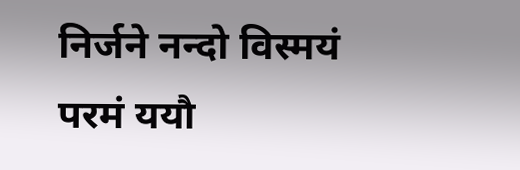निर्जने नन्दो विस्मयं परमं ययौ